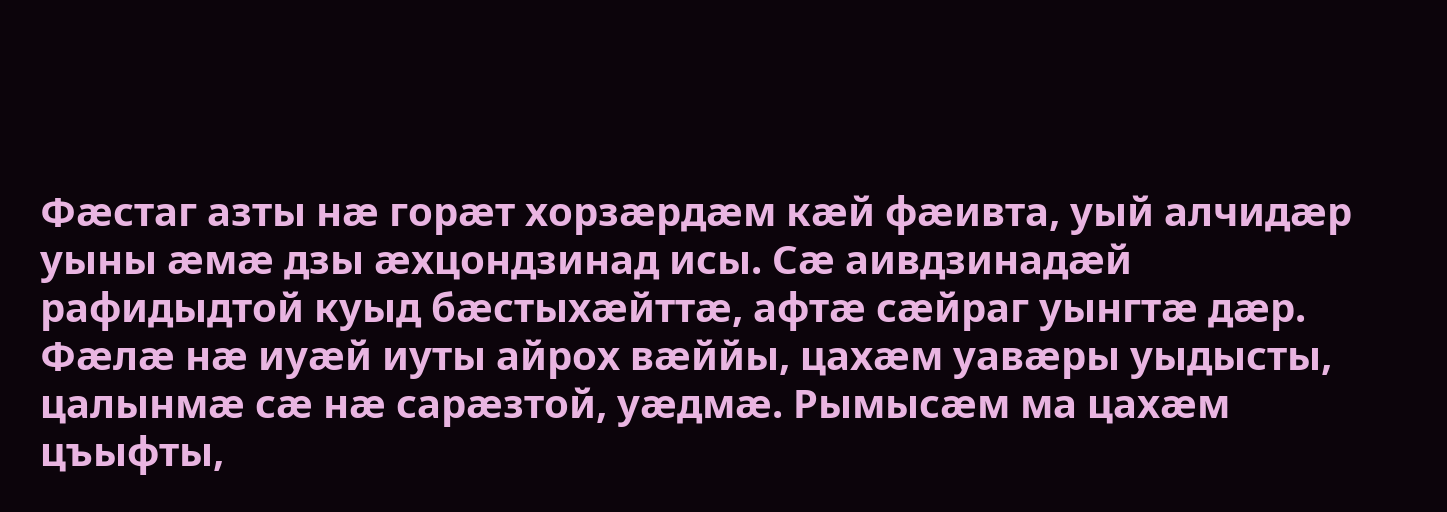Фæстаг азты нæ горæт хорзæрдæм кæй фæивта, уый алчидæр уыны æмæ дзы æхцондзинад исы. Сæ аивдзинадæй рафидыдтой куыд бæстыхæйттæ, афтæ сæйраг уынгтæ дæр. Фæлæ нæ иуæй иуты айрох вæййы, цахæм уавæры уыдысты, цалынмæ сæ нæ сарæзтой, уæдмæ. Рымысæм ма цахæм цъыфты,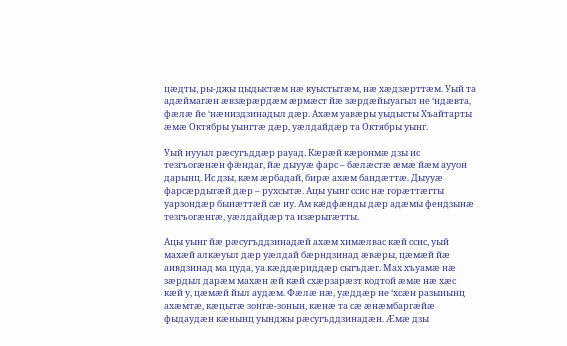цæдты, ры-джы цыдыстæм нæ куыстытæм, нæ хæдзæрттæм. Уый та адæймагæн æвзæрæрдæм æрмæст йæ зæрдæйыуагыл не ‘ндæвта, фæлæ йе ‘нæниздзинадыл дæр. Ахæм уавæры уыдысты Хъайтарты æмæ Октябры уынгтæ дæр, уæлдайдæр та Октябры уынг.

Уый иууыл рæсугъддæр рауад. Кæрæй кæронмæ дзы ис тезгъогæнæн фæндаг, йæ дыууæ фарс – бæлæстæ æмæ йæм аууон дарынц. Ис дзы, кæм æрбадай, бирæ ахæм бандæттæ. Дыууæ фарсæрдыгæй дæр – рухсытæ. Ацы уынг ссис нæ горæттæгты уарзондæр бынæттæй сæ иу. Ам кæдфæнды дæр адæмы фендзынæ тезгъогæнгæ, уæлдайдæр та изæрыгæтты.

Ацы уынг йæ рæсугъддзинадæй ахæм химæлвас кæй ссис, уый махæй алкæуыл дæр уæлдай бæрндзинад æвæры, цæмæй йæ аивдзинад ма цуда, уа кæддæриддæр сыгъдæг. Мах хъуамæ нæ зæрдыл дарæм махæн æй кæй схæрзарæзт кодтой æмæ нæ хæс кæй у, цæмæй йыл аудæм. Фæлæ нæ, уæддæр не ‘хсæн разынынц ахæмтæ, кæцытæ зонгæ-зонын, кæнæ та сæ æнæмбаргæйæ фыдаудæн кæнынц уынджы рæсугъддзинадæн. Æмæ дзы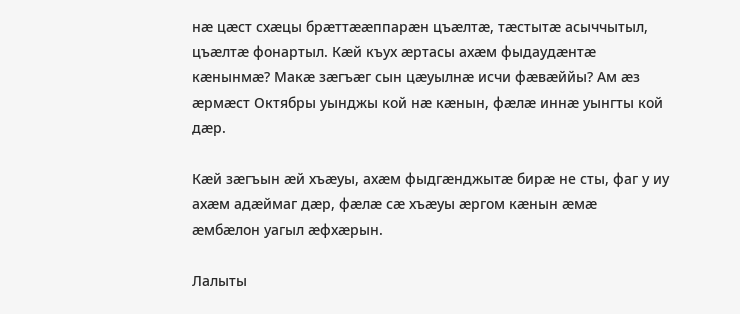нæ цæст схæцы брæттææппарæн цъæлтæ, тæстытæ асыччытыл, цъæлтæ фонартыл. Кæй къух æртасы ахæм фыдаудæнтæ кæнынмæ? Макæ зæгъæг сын цæуылнæ исчи фæвæййы? Ам æз æрмæст Октябры уынджы кой нæ кæнын, фæлæ иннæ уынгты кой дæр.

Кæй зæгъын æй хъæуы, ахæм фыдгæнджытæ бирæ не сты, фаг у иу ахæм адæймаг дæр, фæлæ сæ хъæуы æргом кæнын æмæ æмбæлон уагыл æфхæрын.

Лалыты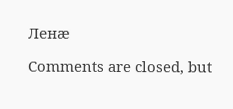Ленæ

Comments are closed, but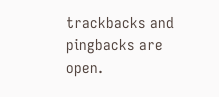trackbacks and pingbacks are open.